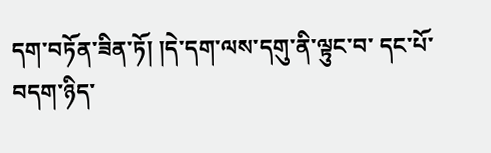དག་བཏོན་ཟིན་ཏོ། །དེ་དག་ལས་དགུ་ནི་ལྟུང་བ་ དང་པོ་བདག་ཉིད་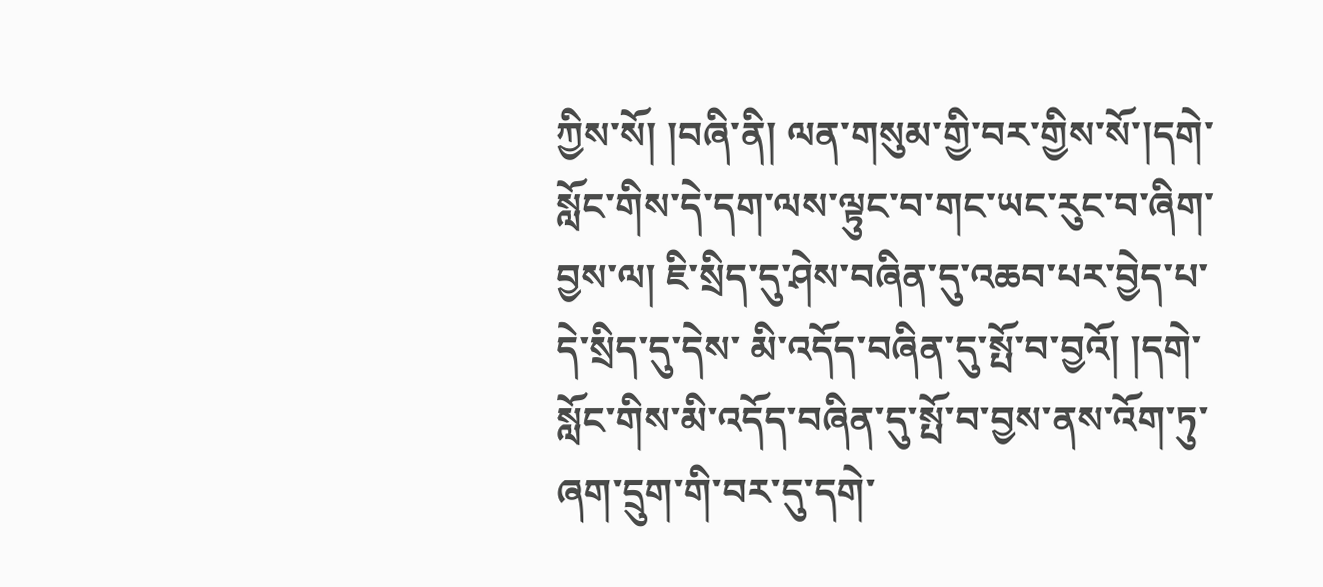ཀྱིས་སོ། །བཞི་ནི། ལན་གསུམ་གྱི་བར་གྱིས་སོ་།དགེ་སློང་གིས་དེ་དག་ལས་ལྟུང་བ་གང་ཡང་རུང་བ་ཞིག་བྱས་ལ། ཇི་སྲིད་དུ་ཤེས་བཞིན་དུ་འཆབ་པར་བྱེད་པ་དེ་སྲིད་དུ་དེས་ མི་འདོད་བཞིན་དུ་སྤོ་བ་བྱའོ། །དགེ་སློང་གིས་མི་འདོད་བཞིན་དུ་སྤོ་བ་བྱས་ནས་འོག་ཏུ་ཞག་དྲུག་གི་བར་དུ་དགེ་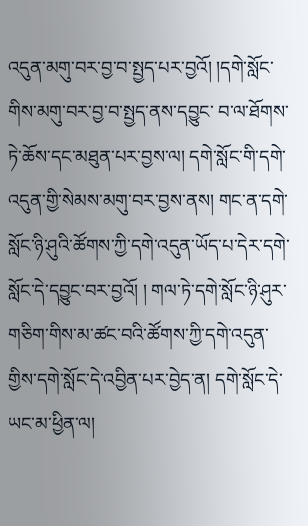འདུན་མགུ་བར་བྱ་བ་སྤྱད་པར་བྱའོ། །དགེ་སློང་གིས་མགུ་བར་བྱ་བ་སྤྱད་ནས་དབྱུང་ བ་ལ་ཐོགས་ཏེ་ཆོས་དང་མཐུན་པར་བྱས་ལ། དགེ་སློང་གི་དགེ་འདུན་གྱི་སེམས་མགུ་བར་བྱས་ནས། གང་ན་དགེ་སློང་ཉི་ཤུའི་ཚོགས་ཀྱི་དགེ་འདུན་ཡོད་པ་དེར་དགེ་སློང་དེ་དབྱུང་བར་བྱའོ། ། གལ་ཏེ་དགེ་སློང་ཉི་ཤུར་གཅིག་གིས་མ་ཚང་བའི་ཚོགས་ཀྱི་དགེ་འདུན་གྱིས་དགེ་སློང་དེ་འབྱིན་པར་བྱེད་ན། དགེ་སློང་དེ་ཡང་མ་ཕྱིན་ལ།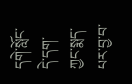དགེ་སློང་དེ་དག་ཀྱང་སྨད་པར་བྱ་བ་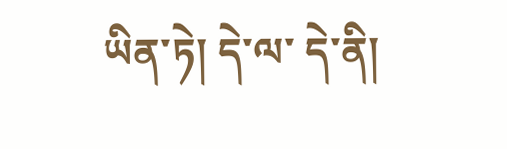ཡིན་ཏེ། དེ་ལ་ དེ་ནི།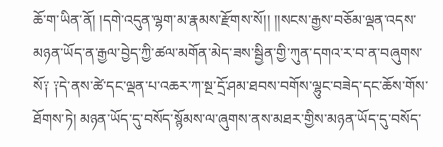ཆོ་ག་ཡིན་ནོ། །དགེ་འདུན་ལྷག་མ་རྣམས་རྫོགས་སོ།། །།སངས་རྒྱས་བཅོམ་ལྡན་འདས་མཉན་ཡོད་ན་རྒྱལ་བྱེད་ཀྱི་ཚལ་མགོན་མེད་ཟས་སྦྱིན་གྱི་ཀུན་དགའ་ར་བ་ན་བཞུགས་ སོ༑ ༑དེ་ནས་ཚེ་དང་ལྡན་པ་འཆར་ཀ་སྔ་དྲོ་ཤམ་ཐབས་བགོས་ལྷུང་བཟེད་དང་ཆོས་གོས་ཐོགས་ཏེ། མཉན་ཡོད་དུ་བསོད་སྙོམས་ལ་ཞུགས་ནས་མཐར་གྱིས་མཉན་ཡོད་དུ་བསོད་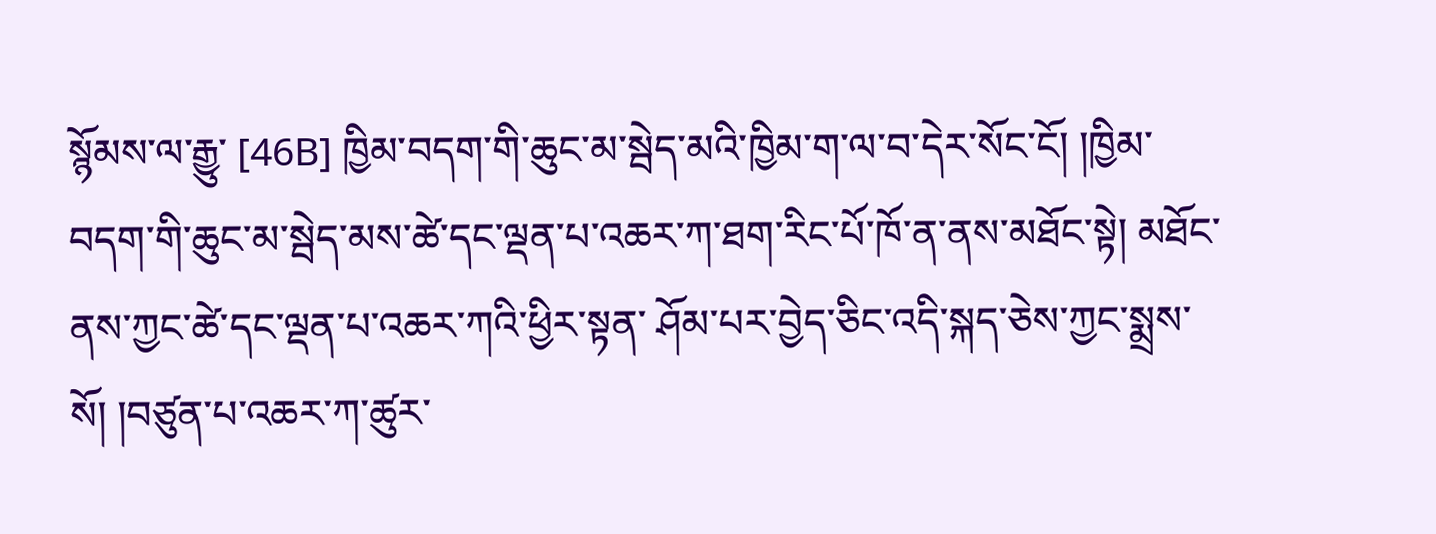སྙོམས་ལ་རྒྱུ་ [46B] ཁྱིམ་བདག་གི་ཆུང་མ་སྦེད་མའི་ཁྱིམ་ག་ལ་བ་དེར་སོང་ངོ། །ཁྱིམ་བདག་གི་ཆུང་མ་སྦེད་མས་ཚེ་དང་ལྡན་པ་འཆར་ཀ་ཐག་རིང་པོ་ཁོ་ན་ནས་མཐོང་སྟེ། མཐོང་ནས་ཀྱང་ཚེ་དང་ལྡན་པ་འཆར་ཀའི་ཕྱིར་སྟན་ ཤོམ་པར་བྱེད་ཅིང་འདི་སྐད་ཅེས་ཀྱང་སྨྲས་སོ། །བཙུན་པ་འཆར་ཀ་ཚུར་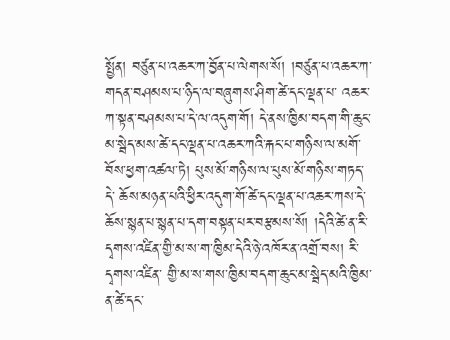སྤྱོན། བཙུན་པ་འཆར་ཀ་བྱོན་པ་ལེགས་སོ། །བཙུན་པ་འཆར་ཀ་གདན་བཤམས་པ་ཉིད་ལ་བཞུགས་ཤིག་ཚེ་དང་ལྡན་པ་ འཆར་ཀ་སྟན་བཤམས་པ་དེ་ལ་འདུག་གོ། དེ་ནས་ཁྱིམ་བདག་གི་ཆུང་མ་སྦེད་མས་ཚེ་དང་ལྡན་པ་འཆར་ཀའི་རྐང་པ་གཉིས་ལ་མགོ་བོས་ཕྱག་འཚལ་ཏེ། པུས་མོ་གཉིས་ལ་པུས་མོ་གཉིས་གཏད་དེ་ ཆོས་མཉན་པའི་ཕྱིར་འདུག་གོ་ཚེ་དང་ལྡན་པ་འཆར་ཀས་དེ་ཆོས་སྙན་པ་སྙན་པ་དག་བསྟན་པར་བརྩམས་སོ། །དེའི་ཚེ་ན་རི་དྭགས་འཛིན་གྱི་མ་ས་ག་ཁྱིམ་དེའི་ཉེ་འཁོར་ན་འགྲོ་བས། རི་དྭགས་འཛིན་ གྱི་མ་ས་གས་ཁྱིམ་བདག་ཆུང་མ་སྦེད་མའི་ཁྱིམ་ན་ཚེ་དང་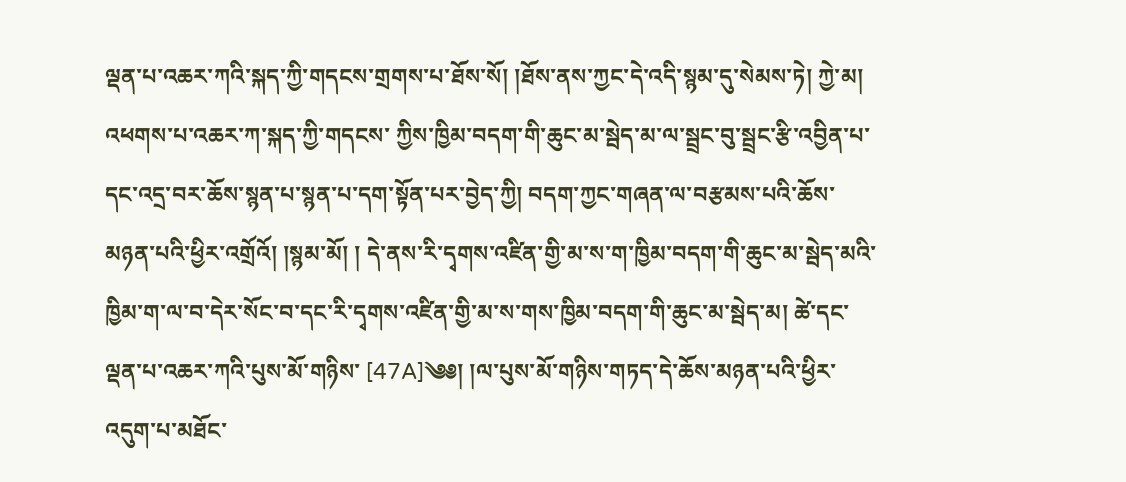ལྡན་པ་འཆར་ཀའི་སྐད་ཀྱི་གདངས་གྲགས་པ་ཐོས་སོ། །ཐོས་ནས་ཀྱང་དེ་འདི་སྙམ་དུ་སེམས་ཏེ། ཀྱེ་མ། འཕགས་པ་འཆར་ཀ་སྐད་ཀྱི་གདངས་ ཀྱིས་ཁྱིམ་བདག་གི་ཆུང་མ་སྦེད་མ་ལ་སྦྲང་བུ་སྦྲང་རྩི་འབྱིན་པ་དང་འདྲ་བར་ཆོས་སྙན་པ་སྙན་པ་དག་སྟོན་པར་བྱེད་ཀྱི། བདག་ཀྱང་གཞན་ལ་བརྩམས་པའི་ཆོས་མཉན་པའི་ཕྱིར་འགྲོའོ། །སྙམ་མོ། ། དེ་ནས་རི་དྭགས་འཛིན་གྱི་མ་ས་ག་ཁྱིམ་བདག་གི་ཆུང་མ་སྦེད་མའི་ཁྱིམ་ག་ལ་བ་དེར་སོང་བ་དང་རི་དྭགས་འཛིན་གྱི་མ་ས་གས་ཁྱིམ་བདག་གི་ཆུང་མ་སྦེད་མ། ཚེ་དང་ལྡན་པ་འཆར་ཀའི་པུས་མོ་གཉིས་ [47A]༄༅། །ལ་པུས་མོ་གཉིས་གཏད་དེ་ཆོས་མཉན་པའི་ཕྱིར་འདུག་པ་མཐོང་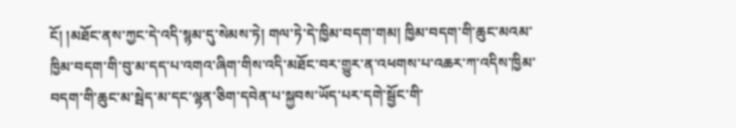ངོ། །མཐོང་ནས་ཀྱང་དེ་འདི་སྙམ་དུ་སེམས་ཏེ། གལ་ཏེ་དེ་ཁྱིམ་བདག་གམ། ཁྱིམ་བདག་གི་ཆུང་མའམ་ ཁྱིམ་བདག་གི་བུ་མ་དད་པ་འགའ་ཞིག་གིས་འདི་མཐོང་བར་གྱུར་ན་འཕགས་པ་འཆར་ཀ་འདིས་ཁྱིམ་བདག་གི་ཆུང་མ་སྦེད་མ་དང་ལྷན་ཅིག་དབེན་པ་སྐྱབས་ཡོད་པར་དགེ་སྦྱོང་གི་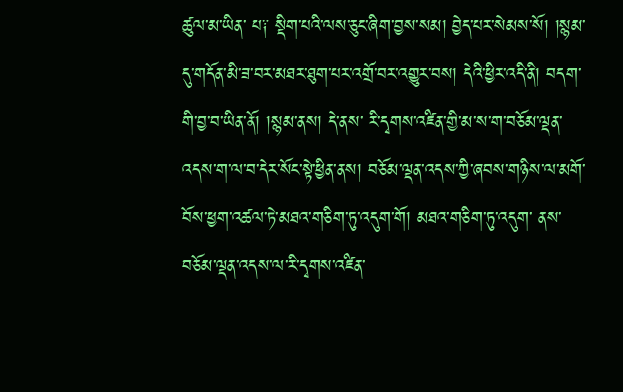ཚུལ་མ་ཡིན་ པ༑ སྡིག་པའི་ལས་ཅུང་ཞིག་བྱས་སམ། བྱེད་པར་སེམས་སོ། །སྙམ་དུ་གདོན་མི་ཟ་བར་མཐར་ཐུག་པར་འགྲོ་བར་འགྱུར་བས། དེའི་ཕྱིར་འདི་ནི། བདག་གི་བྱ་བ་ཡིན་ནོ། །སྙམ་ནས། དེ་ནས་ རི་དྭགས་འཛིན་གྱི་མ་ས་ག་བཅོམ་ལྡན་འདས་ག་ལ་བ་དེར་སོང་སྟེ་ཕྱིན་ནས། བཅོམ་ལྡན་འདས་ཀྱི་ཞབས་གཉིས་ལ་མགོ་བོས་ཕྱག་འཚལ་ཏེ་མཐའ་གཅིག་ཏུ་འདུག་གོ། མཐའ་གཅིག་ཏུ་འདུག་ ནས་བཅོམ་ལྡན་འདས་ལ་རི་དྭགས་འཛིན་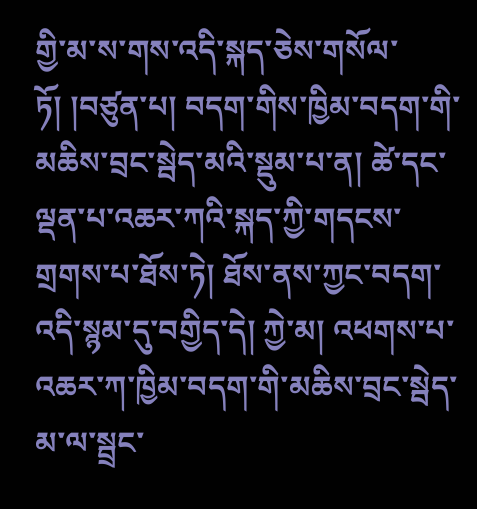གྱི་མ་ས་གས་འདི་སྐད་ཅེས་གསོལ་ཏོ། །བཙུན་པ། བདག་གིས་ཁྱིམ་བདག་གི་མཆིས་བྲང་སྦེད་མའི་སྡུམ་པ་ན། ཚེ་དང་ལྡན་པ་འཆར་ཀའི་སྐད་ཀྱི་གདངས་ གྲགས་པ་ཐོས་ཏེ། ཐོས་ནས་ཀྱང་བདག་འདི་སྙམ་དུ་བགྱིད་དེ། ཀྱེ་མ། འཕགས་པ་འཆར་ཀ་ཁྱིམ་བདག་གི་མཆིས་བྲང་སྦེད་མ་ལ་སྦྲང་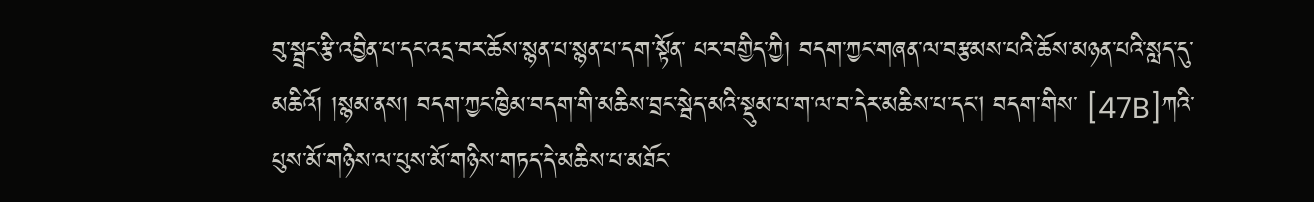བུ་སྦྲང་རྩི་འབྱིན་པ་དང་འདྲ་བར་ཆོས་སྙན་པ་སྙན་པ་དག་སྟོན་ པར་བགྱིད་ཀྱི། བདག་ཀྱང་གཞན་ལ་བརྩམས་པའི་ཆོས་མཉན་པའི་སླད་དུ་མཆིའོ། །སྙམ་ནས། བདག་ཀྱང་ཁྱིམ་བདག་གི་མཆིས་བྲང་སྦེད་མའི་སྡུམ་པ་ག་ལ་བ་དེར་མཆིས་པ་དང། བདག་གིས་ [47B]ཀའི་པུས་མོ་གཉིས་ལ་པུས་མོ་གཉིས་གཏད་དེ་མཆིས་པ་མཐོང་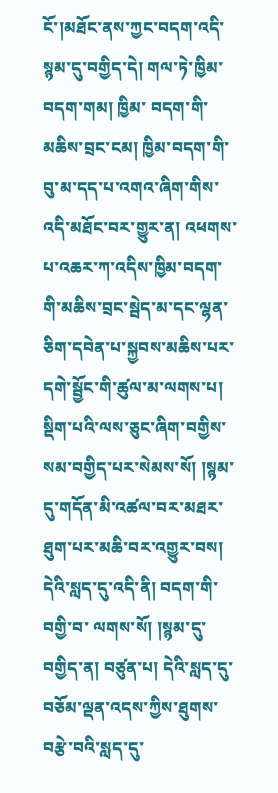ངོ་།མཐོང་ནས་ཀྱང་བདག་འདི་སྙམ་དུ་བགྱིད་དེ། གལ་ཏེ་ཁྱིམ་བདག་གམ། ཁྱིམ་ བདག་གི་མཆིས་བྲང་ངམ། ཁྱིམ་བདག་གི་བུ་མ་དད་པ་འགའ་ཞིག་གིས་འདི་མཐོང་བར་གྱུར་ན། འཕགས་པ་འཆར་ཀ་འདིས་ཁྱིམ་བདག་གི་མཆིས་བྲང་སྦེད་མ་དང་ལྷན་ཅིག་དབེན་པ་སྐྱབས་མཆིས་པར་ དགེ་སྦྱོང་གི་ཚུལ་མ་ལགས་པ། སྡིག་པའི་ལས་ཅུང་ཞིག་བགྱིས་སམ་བགྱིད་པར་སེམས་སོ། །སྙམ་དུ་གདོན་མི་འཚལ་བར་མཐར་ཐུག་པར་མཆི་བར་འགྱུར་བས། དེའི་སླད་དུ་འདི་ནི། བདག་གི་བགྱི་བ་ ལགས་སོ། །སྙམ་དུ་བགྱིད་ན། བཙུན་པ། དེའི་སླད་དུ་བཅོམ་ལྡན་འདས་ཀྱིས་ཐུགས་བརྩེ་བའི་སླད་དུ་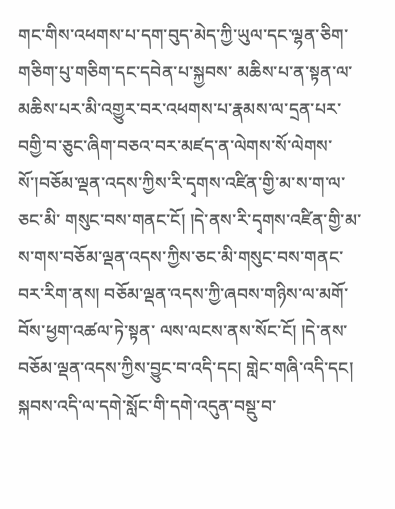གང་གིས་འཕགས་པ་དག་བུད་མེད་ཀྱི་ཡུལ་དང་ལྷན་ཅིག་གཅིག་པུ་གཅིག་དང་དབེན་པ་སྐྱབས་ མཆིས་པ་ན་སྟན་ལ་མཆིས་པར་མི་འགྱུར་བར་འཕགས་པ་རྣམས་ལ་དྲན་པར་བགྱི་བ་ཅུང་ཞིག་བཅའ་བར་མཛད་ན་ལེགས་སོ་ལེགས་སོ་།བཅོམ་ལྡན་འདས་ཀྱིས་རི་དྭགས་འཛིན་གྱི་མ་ས་ག་ལ་ཅང་མི་ གསུང་བས་གནང་ངོ། །དེ་ནས་རི་དྭགས་འཛིན་གྱི་མ་ས་གས་བཅོམ་ལྡན་འདས་ཀྱིས་ཅང་མི་གསུང་བས་གནང་བར་རིག་ནས། བཅོམ་ལྡན་འདས་ཀྱི་ཞབས་གཉིས་ལ་མགོ་བོས་ཕྱག་འཚལ་ཏེ་སྟན་ ལས་ལངས་ནས་སོང་ངོ། །དེ་ནས་བཅོམ་ལྡན་འདས་ཀྱིས་བྱུང་བ་འདི་དང། གླེང་གཞི་འདི་དང། སྐབས་འདི་ལ་དགེ་སློང་གི་དགེ་འདུན་བསྡུ་བ་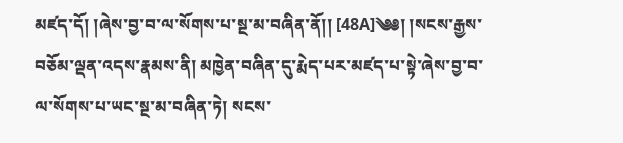མཛད་དོ། །ཞེས་བྱ་བ་ལ་སོགས་པ་སྔ་མ་བཞིན་ནོ།། [48A]༄༅། །སངས་རྒྱས་བཅོམ་ལྡན་འདས་རྣམས་ནི། མཁྱེན་བཞིན་དུ་རྨེད་པར་མཛད་པ་སྟེ་ཞེས་བྱ་བ་ལ་སོགས་པ་ཡང་སྔ་མ་བཞིན་ཏེ། སངས་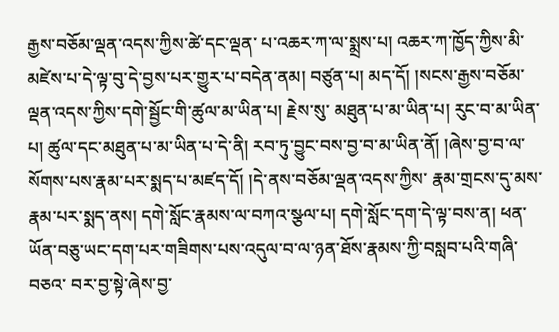རྒྱས་བཅོམ་ལྡན་འདས་ཀྱིས་ཚེ་དང་ལྡན་ པ་འཆར་ཀ་ལ་སྨྲས་པ། འཆར་ཀ་ཁྱོད་ཀྱིས་མི་མཛེས་པ་དེ་ལྟ་བུ་དེ་བྱས་པར་གྱུར་པ་བདེན་ནམ། བཙུན་པ། མད་དོ། །སངས་རྒྱས་བཅོམ་ལྡན་འདས་ཀྱིས་དགེ་སྦྱོང་གི་ཚུལ་མ་ཡིན་པ། རྗེས་སུ་ མཐུན་པ་མ་ཡིན་པ། རུང་བ་མ་ཡིན་པ། ཚུལ་དང་མཐུན་པ་མ་ཡིན་པ་དེ་ནི། རབ་ཏུ་བྱུང་བས་བྱ་བ་མ་ཡིན་ནོ། །ཞེས་བྱ་བ་ལ་སོགས་པས་རྣམ་པར་སྨད་པ་མཛད་དོ། །དེ་ནས་བཅོམ་ལྡན་འདས་ཀྱིས་ རྣམ་གྲངས་དུ་མས་རྣམ་པར་སྨད་ནས། དགེ་སློང་རྣམས་ལ་བཀའ་སྩལ་པ། དགེ་སློང་དག་དེ་ལྟ་བས་ན། ཕན་ཡོན་བཅུ་ཡང་དག་པར་གཟིགས་པས་འདུལ་བ་ལ་ཉན་ཐོས་རྣམས་ཀྱི་བསླབ་པའི་གཞི་བཅའ་ བར་བྱ་སྟེ་ཞེས་བྱ་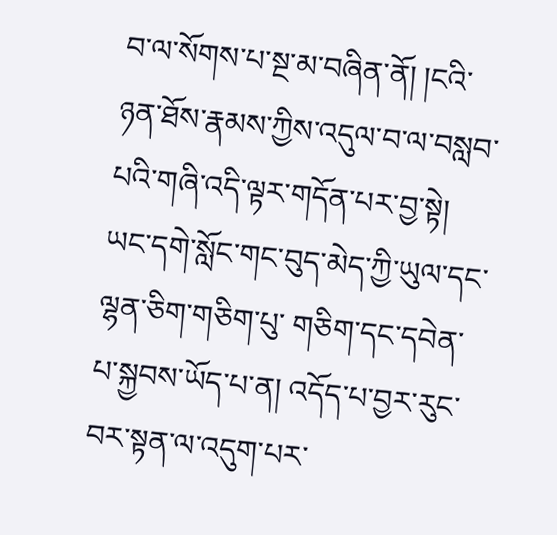བ་ལ་སོགས་པ་སྔ་མ་བཞིན་ནོ། །ངའི་ཉན་ཐོས་རྣམས་ཀྱིས་འདུལ་བ་ལ་བསླབ་པའི་གཞི་འདི་ལྟར་གདོན་པར་བྱ་སྟེ། ཡང་དགེ་སློང་གང་བུད་མེད་ཀྱི་ཡུལ་དང་ལྷན་ཅིག་གཅིག་པུ་ གཅིག་དང་དབེན་པ་སྐྱབས་ཡོད་པ་ན། འདོད་པ་བྱར་རུང་བར་སྟན་ལ་འདུག་པར་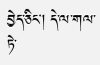བྱེད་ཅིང། དེ་ལ་གལ་ཏེ་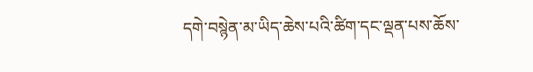དགེ་བསྙེན་མ་ཡིད་ཆེས་པའི་ཚིག་དང་ལྡན་པས་ཆོས་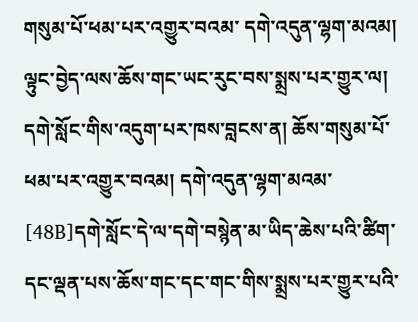གསུམ་པོ་ཕམ་པར་འགྱུར་བའམ་ དགེ་འདུན་ལྷག་མའམ། ལྟུང་བྱེད་ལས་ཆོས་གང་ཡང་རུང་བས་སྨྲས་པར་གྱུར་ལ། དགེ་སློང་གིས་འདུག་པར་ཁས་བླངས་ན། ཆོས་གསུམ་པོ་ཕམ་པར་འགྱུར་བའམ། དགེ་འདུན་ལྷག་མའམ་ [48B]དགེ་སློང་དེ་ལ་དགེ་བསྙེན་མ་ཡིད་ཆེས་པའི་ཚིག་དང་ལྡན་པས་ཆོས་གང་དང་གང་གིས་སྨྲས་པར་གྱུར་པའི་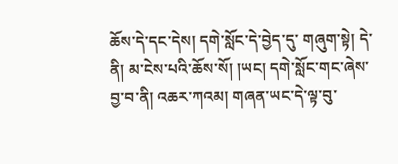ཆོས་དེ་དང་དེས། དགེ་སློང་དེ་བྱེད་དུ་ གཞུག་སྟེ། དེ་ནི། མ་ངེས་པའི་ཆོས་སོ། །ཡང། དགེ་སློང་གང་ཞེས་བྱ་བ་ནི། འཆར་ཀའམ། གཞན་ཡང་དེ་ལྟ་བུ་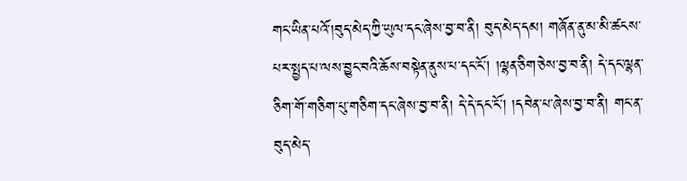གང་ཡིན་པའོ་།བུད་མེད་ཀྱི་ཡུལ་དང་ཞེས་བྱ་བ་ནི། བུད་མེད་དམ། གཞོན་ནུ་མ་མི་ཚངས་ པར་སྤྱད་པ་ལས་བྱུང་བའི་ཆོས་བསྟེན་ནུས་པ་དང་ངོ། །ལྷན་ཅིག་ཅེས་བྱ་བ་ནི། དེ་དང་ལྷན་ཅིག་གོ་གཅིག་པུ་གཅིག་དང་ཞེས་བྱ་བ་ནི། དེ་དེ་དང་ངོ། །དབེན་པ་ཞེས་བྱ་བ་ནི། གང་ན་བུད་མེད་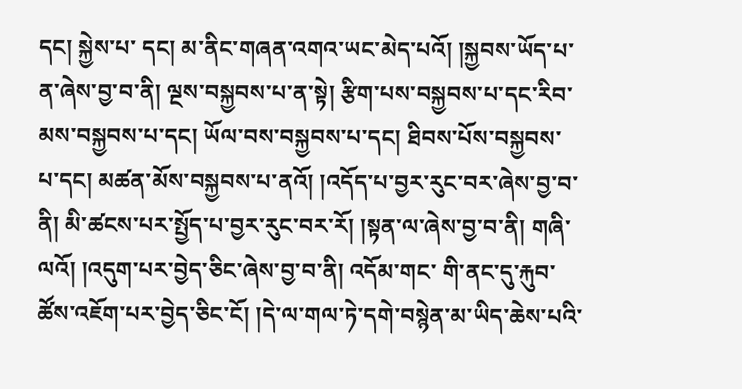དང། སྐྱེས་པ་ དང། མ་ནིང་གཞན་འགའ་ཡང་མེད་པའོ། །སྐྱབས་ཡོད་པ་ན་ཞེས་བྱ་བ་ནི། ལྔས་བསྐྱབས་པ་ན་སྟེ། རྩིག་པས་བསྐྱབས་པ་དང་རིབ་མས་བསྐྱབས་པ་དང། ཡོལ་བས་བསྐྱབས་པ་དང། ཐིབས་པོས་བསྐྱབས་ པ་དང། མཚན་མོས་བསྐྱབས་པ་ནའོ། །འདོད་པ་བྱར་རུང་བར་ཞེས་བྱ་བ་ནི། མི་ཚངས་པར་སྤྱོད་པ་བྱར་རུང་བར་རོ། །སྟན་ལ་ཞེས་བྱ་བ་ནི། གཞི་ལའོ། །འདུག་པར་བྱེད་ཅིང་ཞེས་བྱ་བ་ནི། འདོམ་གང་ གི་ནང་དུ་རྐུབ་ཚོས་འཇོག་པར་བྱེད་ཅིང་ངོ། །དེ་ལ་གལ་ཏེ་དགེ་བསྙེན་མ་ཡིད་ཆེས་པའི་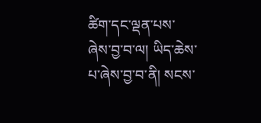ཚིག་དང་ལྡན་པས་ཞེས་བྱ་བ་ལ། ཡིད་ཆེས་པ་ཞེས་བྱ་བ་ནི། སངས་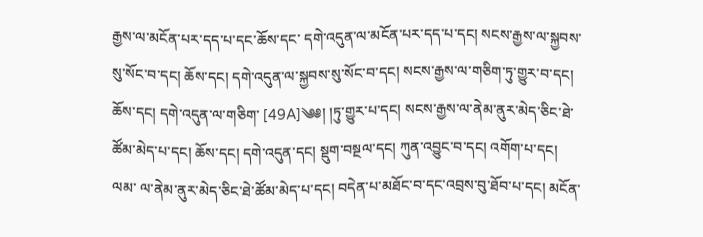རྒྱས་ལ་མངོན་པར་དད་པ་དང་ཆོས་དང་ དགེ་འདུན་ལ་མངོན་པར་དད་པ་དང། སངས་རྒྱས་ལ་སྐྱབས་སུ་སོང་བ་དང། ཆོས་དང། དགེ་འདུན་ལ་སྐྱབས་སུ་སོང་བ་དང། སངས་རྒྱས་ལ་གཅིག་ཏུ་གྱུར་བ་དང། ཆོས་དང། དགེ་འདུན་ལ་གཅིག་ [49A]༄༅། །ཏུ་གྱུར་པ་དང། སངས་རྒྱས་ལ་ནེམ་ནུར་མེད་ཅིང་ཐེ་ཚོམ་མེད་པ་དང། ཆོས་དང། དགེ་འདུན་དང། སྡུག་བསྔལ་དང། ཀུན་འབྱུང་བ་དང། འགོག་པ་དང། ལམ་ ལ་ནེམ་ནུར་མེད་ཅིང་ཐེ་ཚོམ་མེད་པ་དང། བདེན་པ་མཐོང་བ་དང་འབྲས་བུ་ཐོབ་པ་དང། མངོན་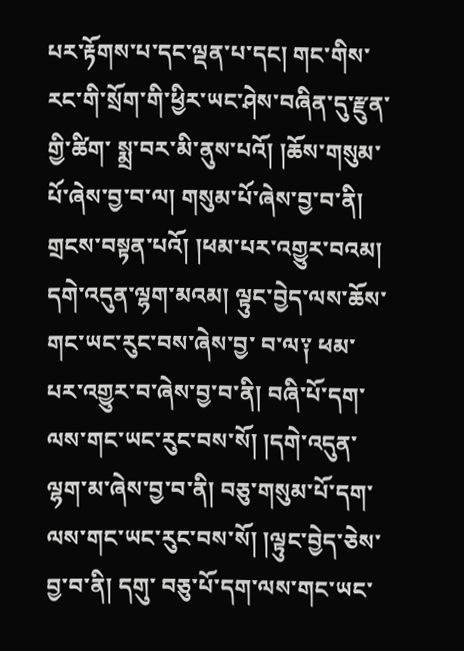པར་རྟོགས་པ་དང་ལྡན་པ་དང། གང་གིས་རང་གི་སྲོག་གི་ཕྱིར་ཡང་ཤེས་བཞིན་དུ་རྫུན་གྱི་ཚིག་ སྨྲ་བར་མི་ནུས་པའོ། །ཆོས་གསུམ་པོ་ཞེས་བྱ་བ་ལ། གསུམ་པོ་ཞེས་བྱ་བ་ནི། གྲངས་བསྟན་པའོ། །ཕམ་པར་འགྱུར་བའམ། དགེ་འདུན་ལྷག་མའམ། ལྟུང་བྱེད་ལས་ཆོས་གང་ཡང་རུང་བས་ཞེས་བྱ་ བ་ལ༑ ཕམ་པར་འགྱུར་བ་ཞེས་བྱ་བ་ནི། བཞི་པོ་དག་ལས་གང་ཡང་རུང་བས་སོ། །དགེ་འདུན་ལྷག་མ་ཞེས་བྱ་བ་ནི། བཅུ་གསུམ་པོ་དག་ལས་གང་ཡང་རུང་བས་སོ། །ལྟུང་བྱེད་ཅེས་བྱ་བ་ནི། དགུ་ བཅུ་པོ་དག་ལས་གང་ཡང་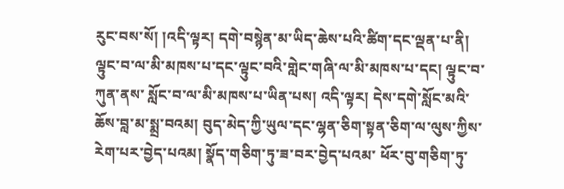རུང་བས་སོ། །འདི་ལྟར། དགེ་བསྙེན་མ་ཡིད་ཆེས་པའི་ཚིག་དང་ལྡན་པ་ནི། ལྟུང་བ་ལ་མི་མཁས་པ་དང་ལྟུང་བའི་གླེང་གཞི་ལ་མི་མཁས་པ་དང། ལྟུང་བ་ཀུན་ནས་ སློང་བ་ལ་མི་མཁས་པ་ཡིན་པས། འདི་ལྟར། དེས་དགེ་སློང་མའི་ཆོས་བླ་མ་སྨྲ་བའམ། བུད་མེད་ཀྱི་ཡུལ་དང་ལྷན་ཅིག་སྟན་ཅིག་ལ་ལུས་ཀྱིས་རེག་པར་བྱེད་པའམ། སྣོད་གཅིག་ཏུ་ཟ་བར་བྱེད་པའམ་ ཕོར་བུ་གཅིག་ཏུ་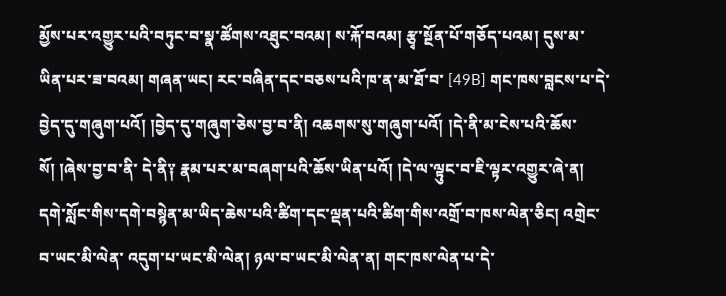མྱོས་པར་འགྱུར་པའི་བཏུང་བ་སྣ་ཚོགས་འཐུང་བའམ། ས་རྐོ་བའམ། རྩྭ་སྔོན་པོ་གཅོད་པའམ། དུས་མ་ཡིན་པར་ཟ་བའམ། གཞན་ཡང། རང་བཞིན་དང་བཅས་པའི་ཁ་ན་མ་ཐོ་བ་ [49B] གང་ཁས་བླངས་པ་དེ་བྱེད་དུ་གཞུག་པའོ། །བྱེད་དུ་གཞུག་ཅེས་བྱ་བ་ནི། འཆགས་སུ་གཞུག་པའོ། །དེ་ནི་མ་ངེས་པའི་ཆོས་སོ། །ཞེས་བྱ་བ་ནི་ དེ་ནི༑ རྣམ་པར་མ་བཞག་པའི་ཆོས་ཡིན་པའོ། །དེ་ལ་ལྟུང་བ་ཇི་ལྟར་འགྱུར་ཞེ་ན། དགེ་སློང་གིས་དགེ་བསྙེན་མ་ཡིད་ཆེས་པའི་ཚིག་དང་ལྡན་པའི་ཚིག་གིས་འགྲོ་བ་ཁས་ལེན་ཅིང། འགྲེང་བ་ཡང་མི་ལེན་ འདུག་པ་ཡང་མི་ལེན། ཉལ་བ་ཡང་མི་ལེན་ན། གང་ཁས་ལེན་པ་དེ་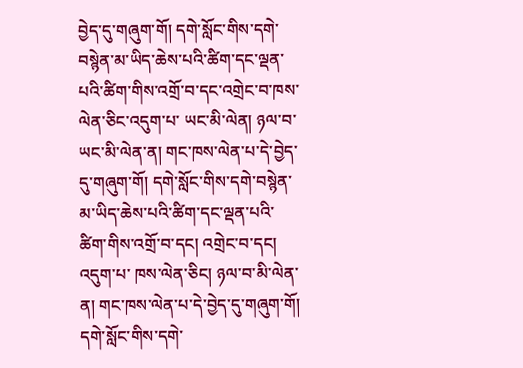བྱེད་དུ་གཞུག་གོ། དགེ་སློང་གིས་དགེ་བསྙེན་མ་ཡིད་ཆེས་པའི་ཚིག་དང་ལྡན་པའི་ཚིག་གིས་འགྲོ་བ་དང་འགྲེང་བ་ཁས་ལེན་ཅིང་འདུག་པ་ ཡང་མི་ལེན། ཉལ་བ་ཡང་མི་ལེན་ན། གང་ཁས་ལེན་པ་དེ་བྱེད་དུ་གཞུག་གོ། དགེ་སློང་གིས་དགེ་བསྙེན་མ་ཡིད་ཆེས་པའི་ཚིག་དང་ལྡན་པའི་ཚིག་གིས་འགྲོ་བ་དང། འགྲེང་བ་དང། འདུག་པ་ ཁས་ལེན་ཅིང། ཉལ་བ་མི་ལེན་ན། གང་ཁས་ལེན་པ་དེ་བྱེད་དུ་གཞུག་གོ། དགེ་སློང་གིས་དགེ་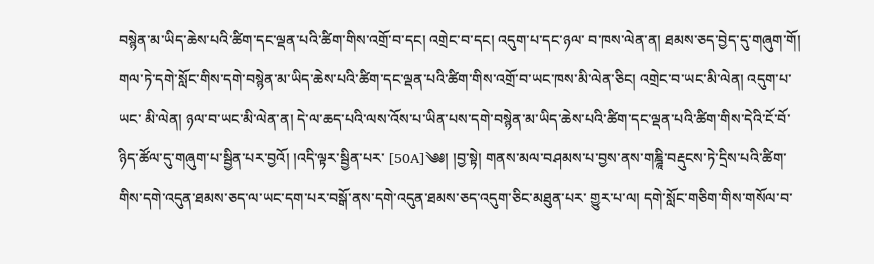བསྙེན་མ་ཡིད་ཆེས་པའི་ཚིག་དང་ལྡན་པའི་ཚིག་གིས་འགྲོ་བ་དང། འགྲེང་བ་དང། འདུག་པ་དང་ཉལ་ བ་ཁས་ལེན་ན། ཐམས་ཅད་བྱེད་དུ་གཞུག་གོ། གལ་ཏེ་དགེ་སློང་གིས་དགེ་བསྙེན་མ་ཡིད་ཆེས་པའི་ཚིག་དང་ལྡན་པའི་ཚིག་གིས་འགྲོ་བ་ཡང་ཁས་མི་ལེན་ཅིང། འགྲེང་བ་ཡང་མི་ལེན། འདུག་པ་ཡང་ མི་ལེན། ཉལ་བ་ཡང་མི་ལེན་ན། དེ་ལ་ཆད་པའི་ལས་འོས་པ་ཡིན་པས་དགེ་བསྙེན་མ་ཡིད་ཆེས་པའི་ཚིག་དང་ལྡན་པའི་ཚིག་གིས་དེའི་ངོ་བོ་ཉིད་ཚོལ་དུ་གཞུག་པ་སྦྱིན་པར་བྱའོ། །འདི་ལྟར་སྦྱིན་པར་ [50A]༄༅། །བྱ་སྟེ། གནས་མལ་བཤམས་པ་བྱས་ནས་གཎྜཱི་བརྡུངས་ཏེ་དྲིས་པའི་ཚིག་གིས་དགེ་འདུན་ཐམས་ཅད་ལ་ཡང་དག་པར་བསྒོ་ནས་དགེ་འདུན་ཐམས་ཅད་འདུག་ཅིང་མཐུན་པར་ གྱུར་པ་ལ། དགེ་སློང་གཅིག་གིས་གསོལ་བ་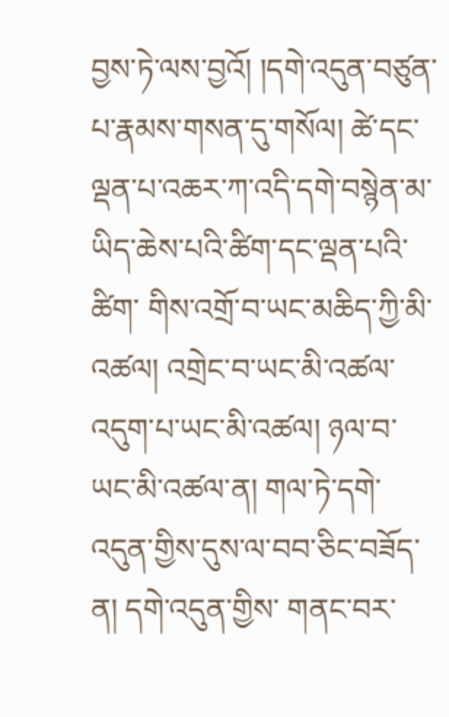བྱས་ཏེ་ལས་བྱའོ། །དགེ་འདུན་བཙུན་པ་རྣམས་གསན་དུ་གསོལ། ཚེ་དང་ལྡན་པ་འཆར་ཀ་འདི་དགེ་བསྙེན་མ་ཡིད་ཆེས་པའི་ཚིག་དང་ལྡན་པའི་ཚིག་ གིས་འགྲོ་བ་ཡང་མཆིད་ཀྱི་མི་འཚལ། འགྲེང་བ་ཡང་མི་འཚལ་འདུག་པ་ཡང་མི་འཚལ། ཉལ་བ་ཡང་མི་འཚལ་ན། གལ་ཏེ་དགེ་འདུན་གྱིས་དུས་ལ་བབ་ཅིང་བཟོད་ན། དགེ་འདུན་གྱིས་ གནང་བར་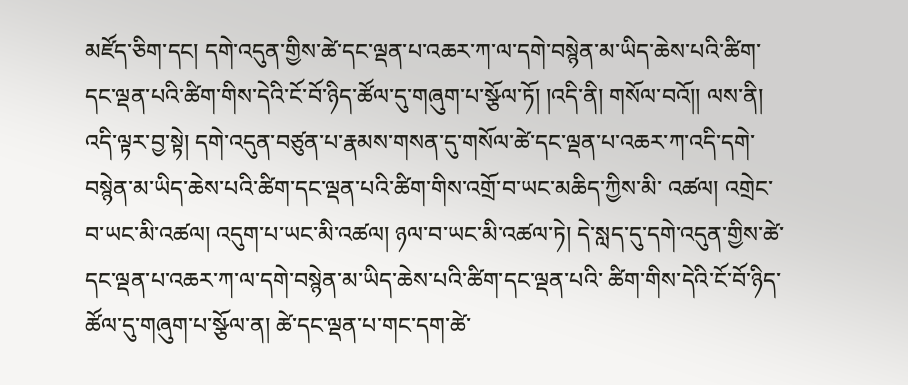མཛོད་ཅིག་དང། དགེ་འདུན་གྱིས་ཚེ་དང་ལྡན་པ་འཆར་ཀ་ལ་དགེ་བསྙེན་མ་ཡིད་ཆེས་པའི་ཚིག་དང་ལྡན་པའི་ཚིག་གིས་དེའི་ངོ་བོ་ཉིད་ཚོལ་དུ་གཞུག་པ་སྩོལ་ཏོ། །འདི་ནི། གསོལ་བའོ།། ལས་ནི། འདི་ལྟར་བྱ་སྟེ། དགེ་འདུན་བཙུན་པ་རྣམས་གསན་དུ་གསོལ་ཚེ་དང་ལྡན་པ་འཆར་ཀ་འདི་དགེ་བསྙེན་མ་ཡིད་ཆེས་པའི་ཚིག་དང་ལྡན་པའི་ཚིག་གིས་འགྲོ་བ་ཡང་མཆིད་ཀྱིས་མི་ འཚལ། འགྲེང་བ་ཡང་མི་འཚལ། འདུག་པ་ཡང་མི་འཚལ། ཉལ་བ་ཡང་མི་འཚལ་ཏེ། དེ་སླད་དུ་དགེ་འདུན་གྱིས་ཚེ་དང་ལྡན་པ་འཆར་ཀ་ལ་དགེ་བསྙེན་མ་ཡིད་ཆེས་པའི་ཚིག་དང་ལྡན་པའི་ ཚིག་གིས་དེའི་ངོ་བོ་ཉིད་ཚོལ་དུ་གཞུག་པ་སྩོལ་ན། ཚེ་དང་ལྡན་པ་གང་དག་ཚེ་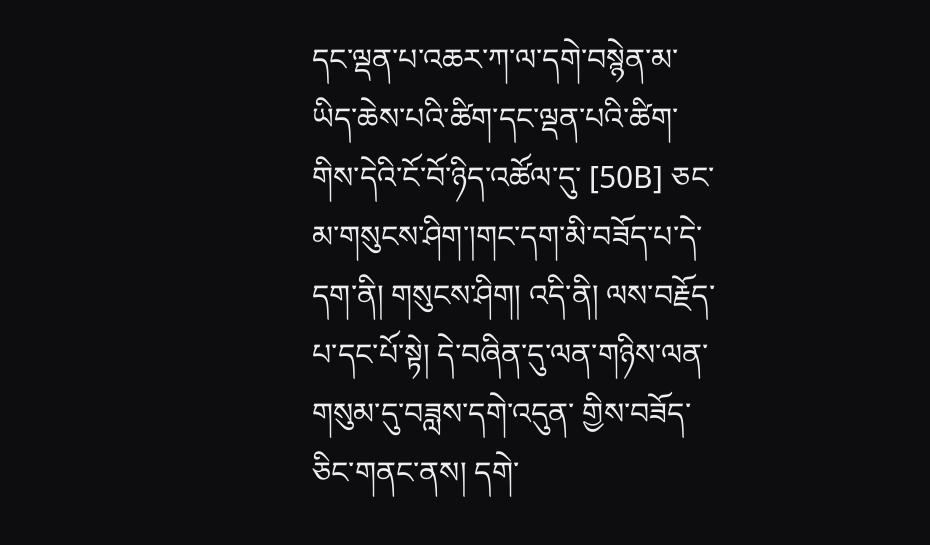དང་ལྡན་པ་འཆར་ཀ་ལ་དགེ་བསྙེན་མ་ཡིད་ཆེས་པའི་ཚིག་དང་ལྡན་པའི་ཚིག་གིས་དེའི་ངོ་བོ་ཉིད་འཚོལ་དུ་ [50B] ཅང་མ་གསུངས་ཤིག་།གང་དག་མི་བཟོད་པ་དེ་དག་ནི། གསུངས་ཤིག། འདི་ནི། ལས་བརྗོད་པ་དང་པོ་སྟེ། དེ་བཞིན་དུ་ལན་གཉིས་ལན་གསུམ་དུ་བཟླས་དགེ་འདུན་ གྱིས་བཟོད་ཅིང་གནང་ནས། དགེ་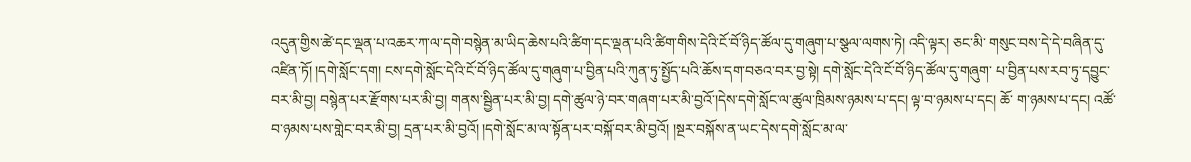འདུན་གྱིས་ཚེ་དང་ལྡན་པ་འཆར་ཀ་ལ་དགེ་བསྙེན་མ་ཡིད་ཆེས་པའི་ཚིག་དང་ལྡན་པའི་ཚིག་གིས་དེའི་ངོ་བོ་ཉིད་ཚོལ་དུ་གཞུག་པ་སྩལ་ལགས་ཏེ། འདི་ལྟར། ཅང་མི་ གསུང་བས་དེ་དེ་བཞིན་དུ་འཛིན་ཏོ། །དགེ་སློང་དག། ངས་དགེ་སློང་དེའི་ངོ་བོ་ཉིད་ཚོལ་དུ་གཞུག་པ་བྱིན་པའི་ཀུན་ཏུ་སྤྱོད་པའི་ཆོས་དག་བཅའ་བར་བྱ་སྟེ། དགེ་སློང་དེའི་ངོ་བོ་ཉིད་ཚོལ་དུ་གཞུག་ པ་བྱིན་པས་རབ་ཏུ་དབྱུང་བར་མི་བྱ། བསྙེན་པར་རྫོགས་པར་མི་བྱ། གནས་སྦྱིན་པར་མི་བྱ། དགེ་ཚུལ་ཉེ་བར་གཞག་པར་མི་བྱའོ་།དེས་དགེ་སློང་ལ་ཚུལ་ཁྲིམས་ཉམས་པ་དང། ལྟ་བ་ཉམས་པ་དང། ཆོ་ ག་ཉམས་པ་དང། འཚོ་བ་ཉམས་པས་གླེང་བར་མི་བྱ། དྲན་པར་མི་བྱའོ། །དགེ་སློང་མ་ལ་སྟོན་པར་བསྐོ་བར་མི་བྱའོ། །སྔར་བསྐོས་ན་ཡང་དེས་དགེ་སློང་མ་ལ་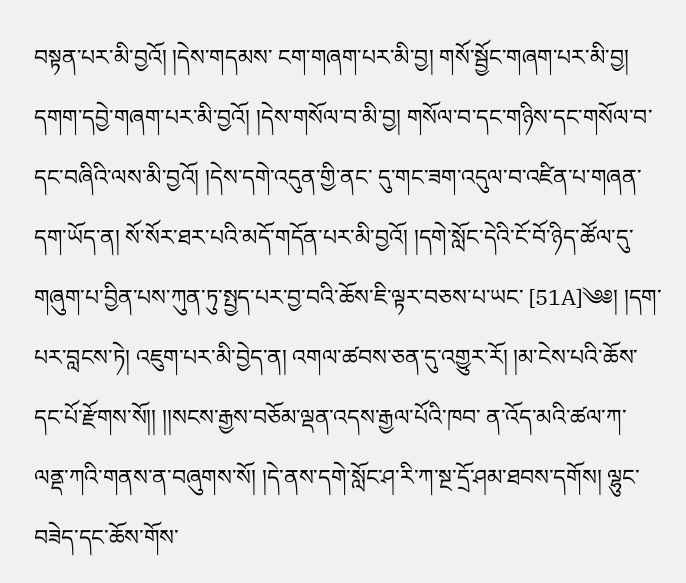བསྟན་པར་མི་བྱའོ། །དེས་གདམས་ ངག་གཞག་པར་མི་བྱ། གསོ་སྦྱོང་གཞག་པར་མི་བྱ། དགག་དབྱེ་གཞག་པར་མི་བྱའོ། །དེས་གསོལ་བ་མི་བྱ། གསོལ་བ་དང་གཉིས་དང་གསོལ་བ་དང་བཞིའི་ལས་མི་བྱའོ། །དེས་དགེ་འདུན་གྱི་ནང་ དུ་གང་ཟག་འདུལ་བ་འཛིན་པ་གཞན་དག་ཡོད་ན། སོ་སོར་ཐར་པའི་མདོ་གདོན་པར་མི་བྱའོ། །དགེ་སློང་དེའི་ངོ་བོ་ཉིད་ཚོལ་དུ་གཞུག་པ་བྱིན་པས་ཀུན་ཏུ་སྤྱད་པར་བྱ་བའི་ཆོས་ཇི་ལྟར་བཅས་པ་ཡང་ [51A]༄༅། །དག་པར་བླངས་ཏེ། འཇུག་པར་མི་བྱེད་ན། འགལ་ཚབས་ཅན་དུ་འགྱུར་རོ། །མ་ངེས་པའི་ཆོས་དང་པོ་རྫོགས་སོ།། །།སངས་རྒྱས་བཅོམ་ལྡན་འདས་རྒྱལ་པོའི་ཁབ་ ན་འོད་མའི་ཚལ་ཀ་ལནྡ་ཀའི་གནས་ན་བཞུགས་སོ། །དེ་ནས་དགེ་སློང་ཤ་རི་ཀ་སྔ་དྲོ་ཤམ་ཐབས་དགོས། ལྷུང་བཟེད་དང་ཆོས་གོས་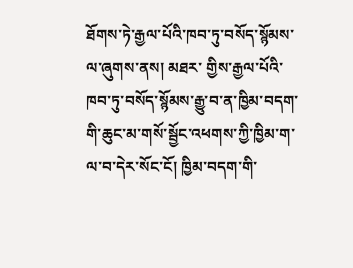ཐོགས་ཏེ་རྒྱལ་པོའི་ཁབ་ཏུ་བསོད་སྙོམས་ལ་ཞུགས་ནས། མཐར་ གྱིས་རྒྱལ་པོའི་ཁབ་ཏུ་བསོད་སྙོམས་རྒྱུ་བ་ན་ཁྱིམ་བདག་གི་ཆུང་མ་གསོ་སྦྱོང་འཕགས་ཀྱི་ཁྱིམ་ག་ལ་བ་དེར་སོང་ངོ། ཁྱིམ་བདག་གི་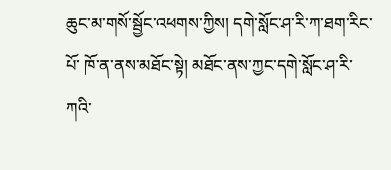ཆུང་མ་གསོ་སྦྱོང་འཕགས་ཀྱིས། དགེ་སློང་ཤ་རི་ཀ་ཐག་རིང་པོ་ ཁོ་ན་ནས་མཐོང་སྟེ། མཐོང་ནས་ཀྱང་དགེ་སློང་ཤ་རི་ཀའི་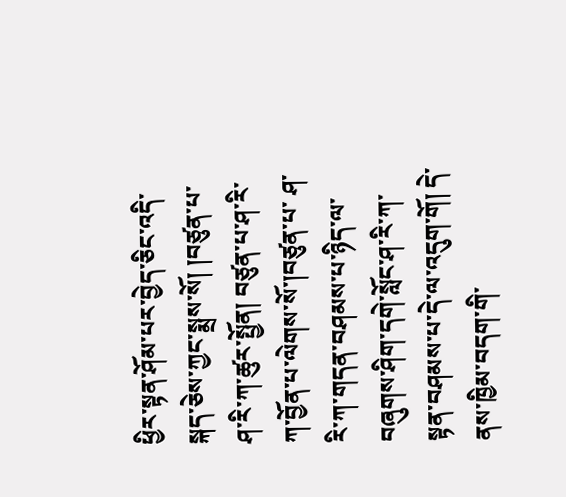ཕྱིར་སྟན་ཤོམ་པར་བྱེད་ཅིང་འདི་སྐད་ཅེས་ཀྱང་སྨྲས་སོ། །བཙུན་པ་ཤ་རི་ཀ་ཚུར་སྤྱོན། བཙུན་པ་ཤ་རི་ཀ་བྱོན་པ་ལེགས་སོ་།བཙུན་པ་ ཤ་རི་ཀ་གདན་བཤམས་པ་ཉིད་ལ་བཞུགས་ཤིག་དགེ་སློང་ཤ་རི་ཀ་སྟན་བཤམས་པ་དེ་ལ་འདུག་གོ། དེ་ནས་ཁྱིམ་བདག་གི་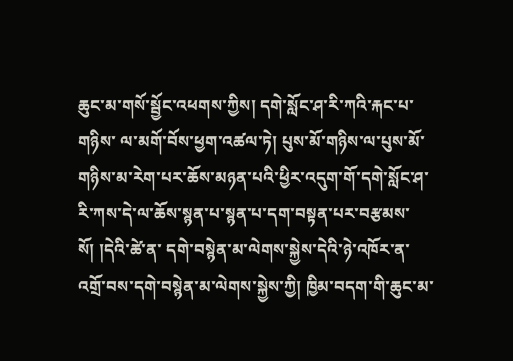ཆུང་མ་གསོ་སྦྱོང་འཕགས་ཀྱིས། དགེ་སློང་ཤ་རི་ཀའི་རྐང་པ་གཉིས་ ལ་མགོ་བོས་ཕྱག་འཚལ་ཏེ། པུས་མོ་གཉིས་ལ་པུས་མོ་གཉིས་མ་རེག་པར་ཆོས་མཉན་པའི་ཕྱིར་འདུག་གོ་དགེ་སློང་ཤ་རི་ཀས་དེ་ལ་ཆོས་སྙན་པ་སྙན་པ་དག་བསྟན་པར་བརྩམས་སོ། །དེའི་ཚེ་ན་ དགེ་བསྙེན་མ་ལེགས་སྐྱེས་དེའི་ཉེ་འཁོར་ན་འགྲོ་བས་དགེ་བསྙེན་མ་ལེགས་སྐྱེས་ཀྱི། ཁྱིམ་བདག་གི་ཆུང་མ་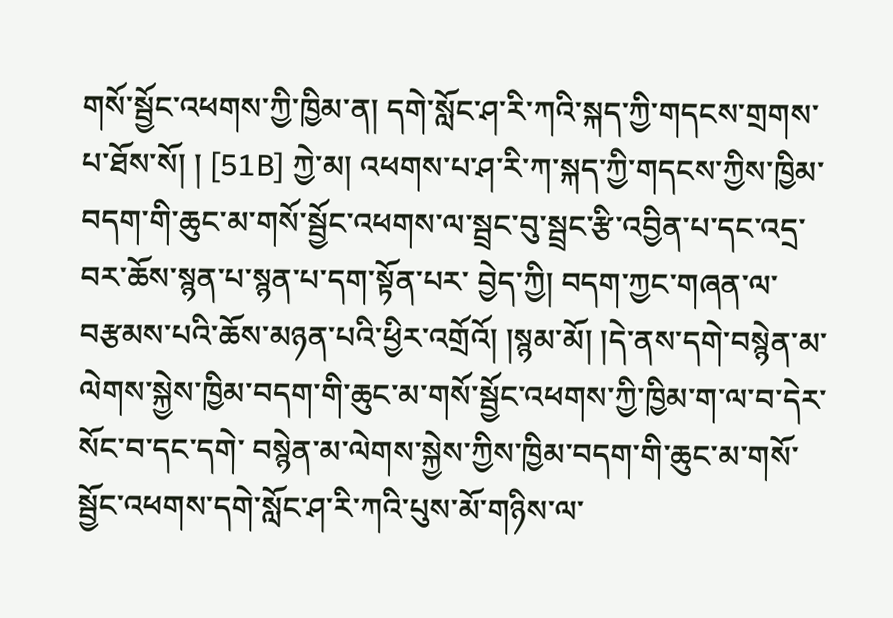གསོ་སྦྱོང་འཕགས་ཀྱི་ཁྱིམ་ན། དགེ་སློང་ཤ་རི་ཀའི་སྐད་ཀྱི་གདངས་གྲགས་པ་ཐོས་སོ། ། [51B] ཀྱེ་མ། འཕགས་པ་ཤ་རི་ཀ་སྐད་ཀྱི་གདངས་ཀྱིས་ཁྱིམ་བདག་གི་ཆུང་མ་གསོ་སྦྱོང་འཕགས་ལ་སྦྲང་བུ་སྦྲང་རྩི་འབྱིན་པ་དང་འདྲ་བར་ཆོས་སྙན་པ་སྙན་པ་དག་སྟོན་པར་ བྱེད་ཀྱི། བདག་ཀྱང་གཞན་ལ་བརྩམས་པའི་ཆོས་མཉན་པའི་ཕྱིར་འགྲོའོ། །སྙམ་མོ། །དེ་ནས་དགེ་བསྙེན་མ་ལེགས་སྐྱེས་ཁྱིམ་བདག་གི་ཆུང་མ་གསོ་སྦྱོང་འཕགས་ཀྱི་ཁྱིམ་ག་ལ་བ་དེར་སོང་བ་དང་དགེ་ བསྙེན་མ་ལེགས་སྐྱེས་ཀྱིས་ཁྱིམ་བདག་གི་ཆུང་མ་གསོ་སྦྱོང་འཕགས་དགེ་སློང་ཤ་རི་ཀའི་པུས་མོ་གཉིས་ལ་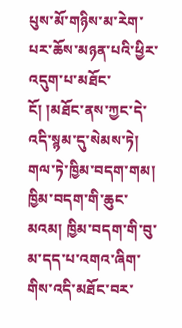པུས་མོ་གཉིས་མ་རེག་པར་ཆོས་མཉན་པའི་ཕྱིར་འདུག་པ་མཐོང་ངོ། །མཐོང་ནས་ཀྱང་དེ་ འདི་སྙམ་དུ་སེམས་ཏེ། གལ་ཏེ་ཁྱིམ་བདག་གམ། ཁྱིམ་བདག་གི་ཆུང་མའམ། ཁྱིམ་བདག་གི་བུ་མ་དད་པ་འགའ་ཞིག་གིས་འདི་མཐོང་བར་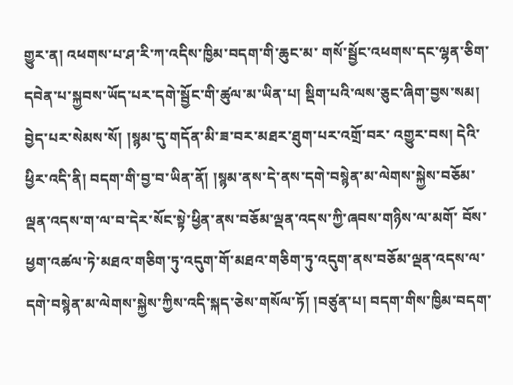གྱུར་ན། འཕགས་པ་ཤ་རི་ཀ་འདིས་ཁྱིམ་བདག་གི་ཆུང་མ་ གསོ་སྦྱོང་འཕགས་དང་ལྷན་ཅིག་དབེན་པ་སྐྱབས་ཡོད་པར་དགེ་སྦྱོང་གི་ཚུལ་མ་ཡིན་པ། སྡིག་པའི་ལས་ཅུང་ཞིག་བྱས་སམ། བྱེད་པར་སེམས་སོ། །སྙམ་དུ་གདོན་མི་ཟ་བར་མཐར་ཐུག་པར་འགྲོ་བར་ འགྱུར་བས། དེའི་ཕྱིར་འདི་ནི། བདག་གི་བྱ་བ་ཡིན་ནོ། །སྙམ་ནས་དེ་ནས་དགེ་བསྙེན་མ་ལེགས་སྐྱེས་བཅོམ་ལྡན་འདས་ག་ལ་བ་དེར་སོང་སྟེ་ཕྱིན་ནས་བཅོམ་ལྡན་འདས་ཀྱི་ཞབས་གཉིས་ལ་མགོ་ བོས་ཕྱག་འཚལ་ཏེ་མཐའ་གཅིག་ཏུ་འདུག་གོ་མཐའ་གཅིག་ཏུ་འདུག་ནས་བཅོམ་ལྡན་འདས་ལ་དགེ་བསྙེན་མ་ལེགས་སྐྱེས་ཀྱིས་འདི་སྐད་ཅེས་གསོལ་ཏོ། །བཙུན་པ། བདག་གིས་ཁྱིམ་བདག་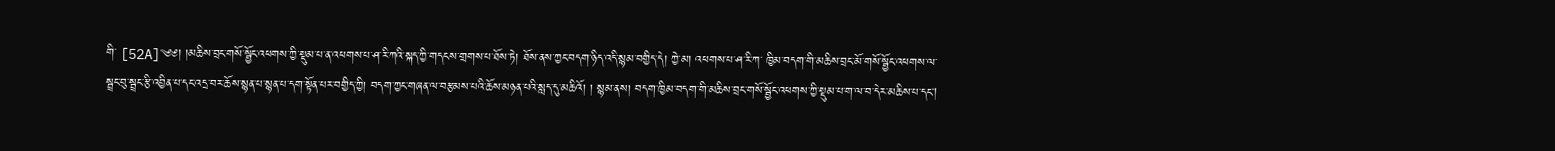གི་ [52A]༄༅། །མཆིས་བྲང་གསོ་སྦྱོང་འཕགས་ཀྱི་སྡུམ་པ་ན་འཕགས་པ་ཤ་རི་ཀའི་སྐད་ཀྱི་གདངས་གྲགས་པ་ཐོས་ཏེ། ཐོས་ནས་ཀྱང་བདག་ཉིད་འདི་སྙམ་བགྱིད་དེ། ཀྱེ་མ། འཕགས་པ་ཤ་རི་ཀ་ ཁྱིམ་བདག་གི་མཆིས་བྲང་མོ་གསོ་སྦྱོང་འཕགས་ལ་སྦྲང་བུ་སྦྲང་རྩི་འབྱིན་པ་དང་འདྲ་བར་ཆོས་སྙན་པ་སྙན་པ་དག་སྟོན་པར་བགྱིད་ཀྱི། བདག་ཀྱང་གཞན་ལ་བརྩམས་པའི་ཆོས་མཉན་པའི་སླད་དུ་མཆིའོ། ། སྙམ་ནས། བདག་ཁྱིམ་བདག་གི་མཆིས་བྲང་གསོ་སྦྱོང་འཕགས་ཀྱི་སྡུམ་པ་ག་ལ་བ་དེར་མཆིས་པ་དང།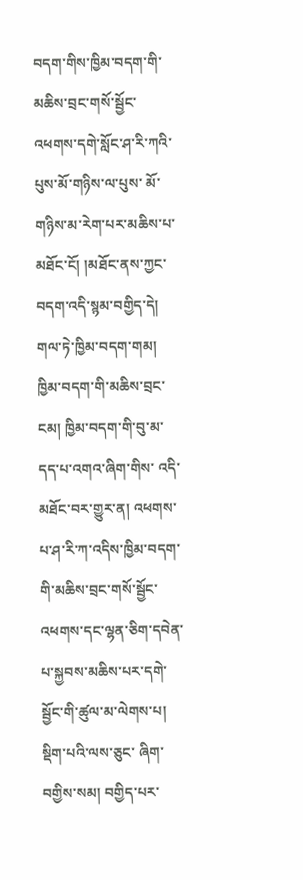བདག་གིས་ཁྱིམ་བདག་གི་མཆིས་བྲང་གསོ་སྦྱོང་འཕགས་དགེ་སློང་ཤ་རི་ཀའི་པུས་མོ་གཉིས་ལ་པུས་ མོ་གཉིས་མ་རེག་པར་མཆིས་པ་མཐོང་ངོ། །མཐོང་ནས་ཀྱང་བདག་འདི་སྙམ་བགྱིད་དེ། གལ་ཏེ་ཁྱིམ་བདག་གམ། ཁྱིམ་བདག་གི་མཆིས་བྲང་ངམ། ཁྱིམ་བདག་གི་བུ་མ་དད་པ་འགའ་ཞིག་གིས་ འདི་མཐོང་བར་གྱུར་ན། འཕགས་པ་ཤ་རི་ཀ་འདིས་ཁྱིམ་བདག་གི་མཆིས་བྲང་གསོ་སྦྱོང་འཕགས་དང་ལྷན་ཅིག་དབེན་པ་སྐྱབས་མཆིས་པར་དགེ་སྦྱོང་གི་ཚུལ་མ་ལེགས་པ། སྡིག་པའི་ལས་ཅུང་ ཞིག་བགྱིས་སམ། བགྱིད་པར་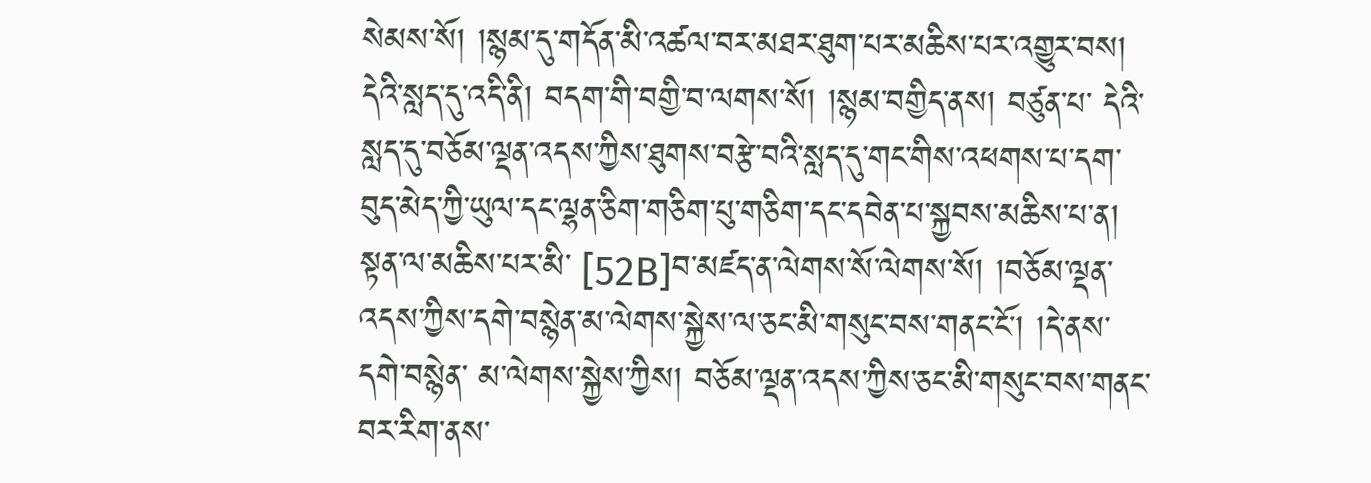སེམས་སོ། །སྙམ་དུ་གདོན་མི་འཚལ་བར་མཐར་ཐུག་པར་མཆིས་པར་འགྱུར་བས། དེའི་སླད་དུ་འདི་ནི། བདག་གི་བགྱི་བ་ལགས་སོ། །སྙམ་བགྱིད་ནས། བཙུན་པ་ དེའི་སླད་དུ་བཅོམ་ལྡན་འདས་ཀྱིས་ཐུགས་བརྩེ་བའི་སླད་དུ་གང་གིས་འཕགས་པ་དག་བུད་མེད་ཀྱི་ཡུལ་དང་ལྷན་ཅིག་གཅིག་པུ་གཅིག་དང་དབེན་པ་སྐྱབས་མཆིས་པ་ན། སྟན་ལ་མཆིས་པར་མི་ [52B]བ་མཛད་ན་ལེགས་སོ་ལེགས་སོ། །བཅོམ་ལྡན་འདས་ཀྱིས་དགེ་བསྙེན་མ་ལེགས་སྐྱེས་ལ་ཅང་མི་གསུང་བས་གནང་ངོ། །དེ་ནས་དགེ་བསྙེན་ མ་ལེགས་སྐྱེས་ཀྱིས། བཅོམ་ལྡན་འདས་ཀྱིས་ཅང་མི་གསུང་བས་གནང་བར་རིག་ནས་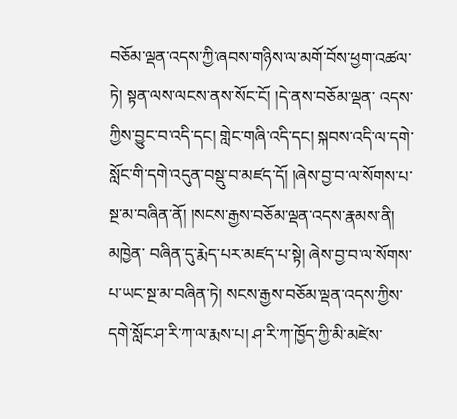བཅོམ་ལྡན་འདས་ཀྱི་ཞབས་གཉིས་ལ་མགོ་བོས་ཕྱག་འཚལ་ཏེ། སྟན་ལས་ལངས་ནས་སོང་ངོ། །དེ་ནས་བཅོམ་ལྡན་ འདས་ཀྱིས་བྱུང་བ་འདི་དང། གླེང་གཞི་འདི་དང། སྐབས་འདི་ལ་དགེ་སློང་གི་དགེ་འདུན་བསྡུ་བ་མཛད་དོ། །ཞེས་བྱ་བ་ལ་སོགས་པ་སྔ་མ་བཞིན་ནོ། །སངས་རྒྱས་བཅོམ་ལྡན་འདས་རྣམས་ནི། མཁྱེན་ བཞིན་དུ་རྨེད་པར་མཛད་པ་སྟེ། ཞེས་བྱ་བ་ལ་སོགས་པ་ཡང་སྔ་མ་བཞིན་ཏེ། སངས་རྒྱས་བཅོམ་ལྡན་འདས་ཀྱིས་དགེ་སློང་ཤ་རི་ཀ་ལ་རྨས་པ། ཤ་རི་ཀ་ཁྱོད་ཀྱི་མི་མཛེས་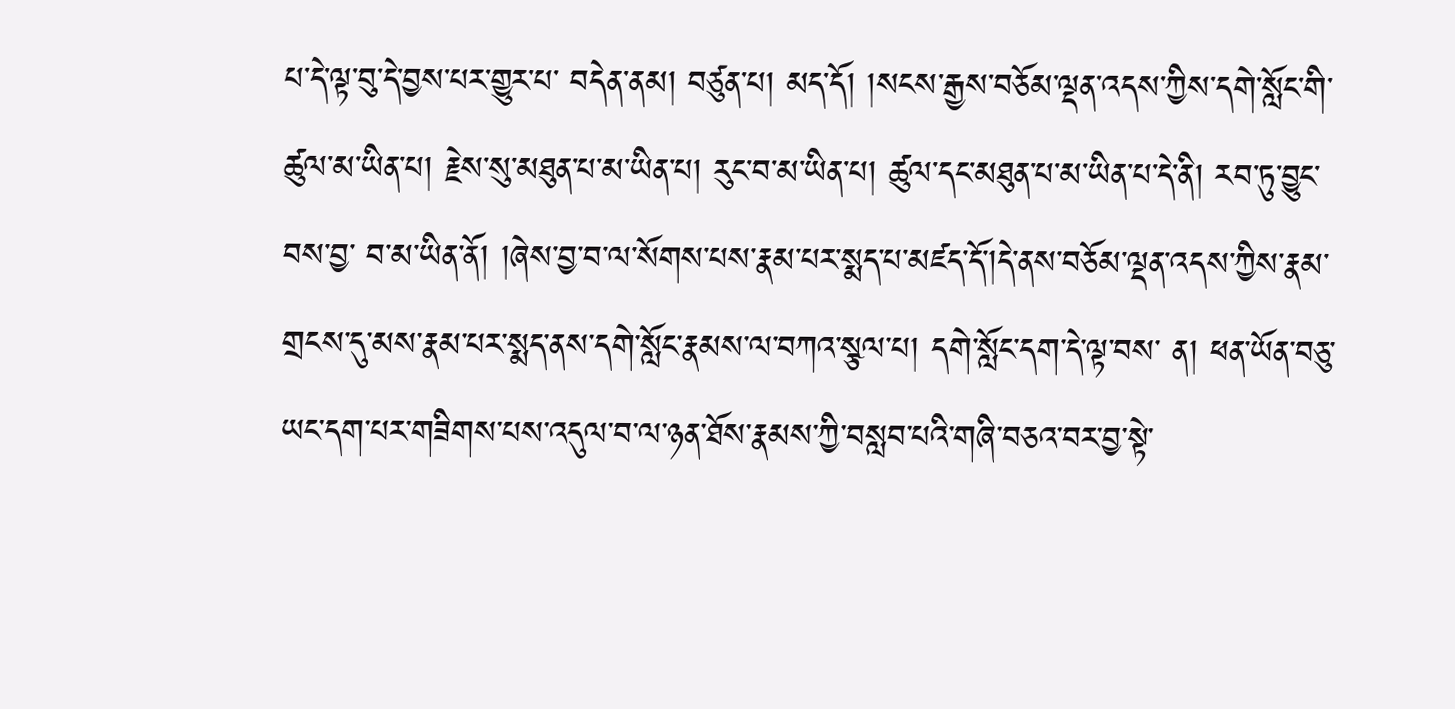པ་དེ་ལྟ་བུ་དེ་བྱས་པར་གྱུར་པ་ བདེན་ནམ། བཙུན་པ། མད་དོ། །སངས་རྒྱས་བཅོམ་ལྡན་འདས་ཀྱིས་དགེ་སློང་གི་ཚུལ་མ་ཡིན་པ། རྗེས་སུ་མཐུན་པ་མ་ཡིན་པ། རུང་བ་མ་ཡིན་པ། ཚུལ་དང་མཐུན་པ་མ་ཡིན་པ་དེ་ནི། རབ་ཏུ་བྱུང་བས་བྱ་ བ་མ་ཡིན་ནོ། །ཞེས་བྱ་བ་ལ་སོགས་པས་རྣམ་པར་སྨད་པ་མཛད་དོ་།དེ་ནས་བཅོམ་ལྡན་འདས་ཀྱིས་རྣམ་གྲངས་དུ་མས་རྣམ་པར་སྨད་ནས་དགེ་སློང་རྣམས་ལ་བཀའ་སྩལ་པ། དགེ་སློང་དག་དེ་ལྟ་བས་ ན། ཕན་ཡོན་བཅུ་ཡང་དག་པར་གཟིགས་པས་འདུལ་བ་ལ་ཉན་ཐོས་རྣམས་ཀྱི་བསླབ་པའི་གཞི་བཅའ་བར་བྱ་སྟེ་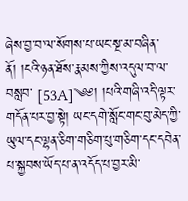ཞེས་བྱ་བ་ལ་སོགས་པ་ཡང་སྔ་མ་བཞིན་ནོ། །ངའི་ཉན་ཐོས་རྣམས་ཀྱིས་འདུལ་བ་ལ་བསླབ་ [53A]༄༅། །པའི་གཞི་འདི་ལྟར་གདོན་པར་བྱ་སྟེ། ཡང་དགེ་སློང་གང་བུ་མེད་ཀྱི་ཡུལ་དང་ལྷན་ཅིག་གཅིག་པུ་གཅིག་དང་དབེན་པ་སྐྱབས་ཡོད་པ་ན་འདོད་པ་བྱར་མི་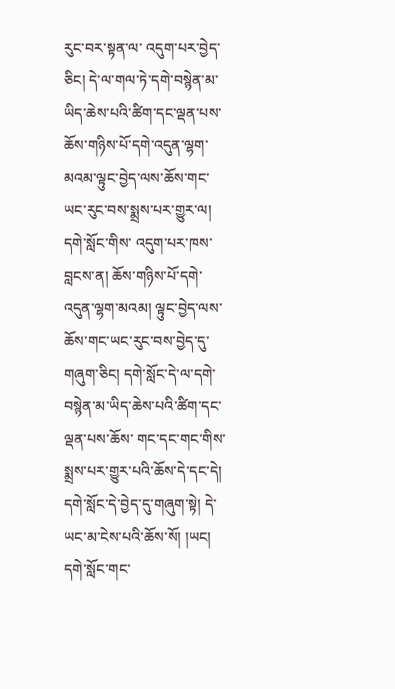རུང་བར་སྟན་ལ་ འདུག་པར་བྱེད་ཅིང། དེ་ལ་གལ་ཏེ་དགེ་བསྙེན་མ་ཡིད་ཆེས་པའི་ཚིག་དང་ལྡན་པས་ཆོས་གཉིས་པོ་དགེ་འདུན་ལྷག་མའམ་ལྟུང་བྱེད་ལས་ཆོས་གང་ཡང་རུང་བས་སྨྲས་པར་གྱུར་ལ། དགེ་སློང་གིས་ འདུག་པར་ཁས་བླངས་ན། ཆོས་གཉིས་པོ་དགེ་འདུན་ལྷག་མའམ། ལྟུང་བྱེད་ལས་ཆོས་གང་ཡང་རུང་བས་བྱེད་དུ་གཞུག་ཅིང། དགེ་སློང་དེ་ལ་དགེ་བསྙེན་མ་ཡིད་ཆེས་པའི་ཚིག་དང་ལྡན་པས་ཆོས་ གང་དང་གང་གིས་སྨྲས་པར་གྱུར་པའི་ཆོས་དེ་དང་དེ། དགེ་སློང་དེ་བྱེད་དུ་གཞུག་སྟེ། དེ་ཡང་མ་ངེས་པའི་ཆོས་སོ། །ཡང། དགེ་སློང་གང་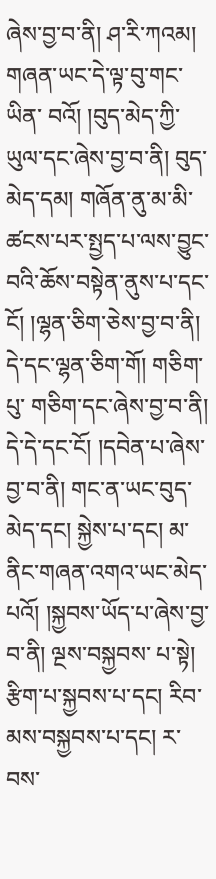ཞེས་བྱ་བ་ནི། ཤ་རི་ཀའམ། གཞན་ཡང་དེ་ལྟ་བུ་གང་ཡིན་ བའོ། །བུད་མེད་ཀྱི་ཡུལ་དང་ཞེས་བྱ་བ་ནི། བུད་མེད་དམ། གཞོན་ནུ་མ་མི་ཚངས་པར་སྤྱད་པ་ལས་བྱུང་བའི་ཆོས་བསྟེན་ནུས་པ་དང་ངོ། །ལྷན་ཅིག་ཅེས་བྱ་བ་ནི། དེ་དང་ལྷན་ཅིག་གོ། གཅིག་པུ་ གཅིག་དང་ཞེས་བྱ་བ་ནི། དེ་དེ་དང་ངོ། །དབེན་པ་ཞེས་བྱ་བ་ནི། གང་ན་ཡང་བུད་མེད་དང། སྐྱེས་པ་དང། མ་ནིང་གཞན་འགའ་ཡང་མེད་པའོ། །སྐྱབས་ཡོད་པ་ཞེས་བྱ་བ་ནི། ལྔས་བསྐྱབས་ པ་སྟེ། རྩིག་པ་སྐྱབས་པ་དང། རིབ་མས་བསྐྱབས་པ་དང། ར་བས་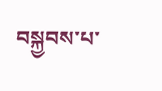བསྐྱབས་པ་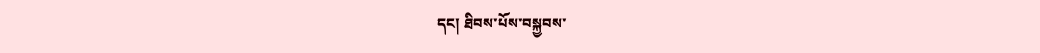དང། ཐིབས་པོས་བསྐྱབས་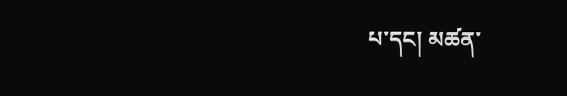པ་དང། མཚན་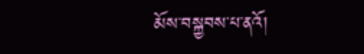མོས་བསྐྱབས་པ་ནའོ།